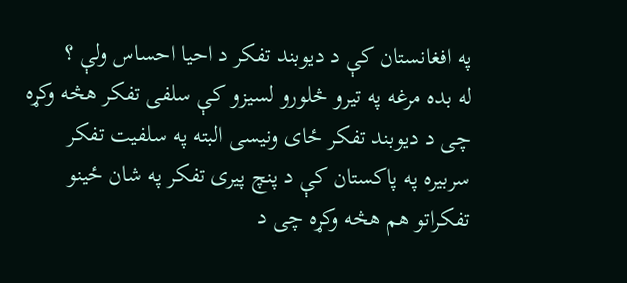په افغانستان کې د دیوبند تفکر د احیا احساس ولې ؟
له بده مرغه په تیرو څلورو لسیزو کې سلفی تفکر هڅه وکړه چی د دیوبند تفکر ځای ونیسی البته په سلفیت تفکر سربیره په پاکستان کې د پنچ پیری تفکر په شان ځینو تفکراتو هم هڅه وکړه چی د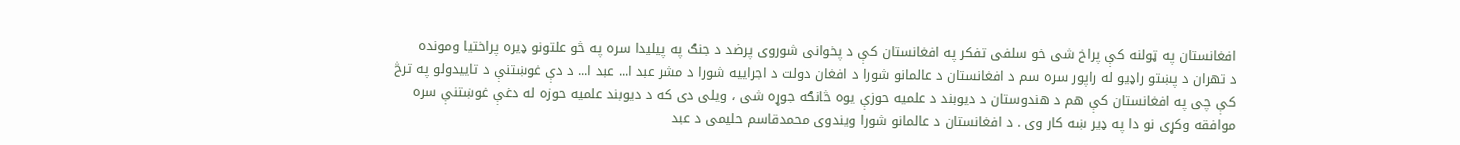افغانستان په ټولنه کې پراخ شی خو سلفی تفکر په افغانستان کې د پخوانی شوروی پرضد د جنګ په پیلیدا سره په څو علتونو ډیره پراختیا ومونده
د تهران د پښتو راډیو له راپور سره سم د افغانستان د عالمانو شورا د افغان دولت د اجراییه شورا د مشر عبد ا... عبد ا... د دې غوښتنې د تاییدولو په ترڅ کې چی په افغانستان کې هم د هندوستان د دیوبند د علمیه حوزې یوه څانګه جوړه شی ، ویلی دی که د دیوبند علمیه حوزه له دغې غوښتنې سره موافقه وکړی نو دا په ډیر ښه کار وی . د افغانستان د عالمانو شورا ویندوی محمدقاسم حلیمی د عبد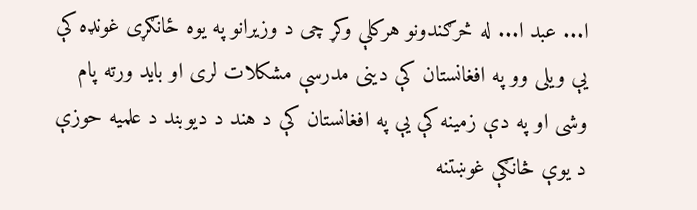ا... عبد ا... له څرګندونو هرکلې وکړ چی د وزیرانو په یوه ځانګړی غونډه کې یې ویلی وو په افغانستان کې دینی مدرسې مشکلات لری او باید ورته پام وشی او په دې زمینه کې یې په افغانستان کې د هند د دیوبند د علمیه حوزې د یوې څانګې غوښتنه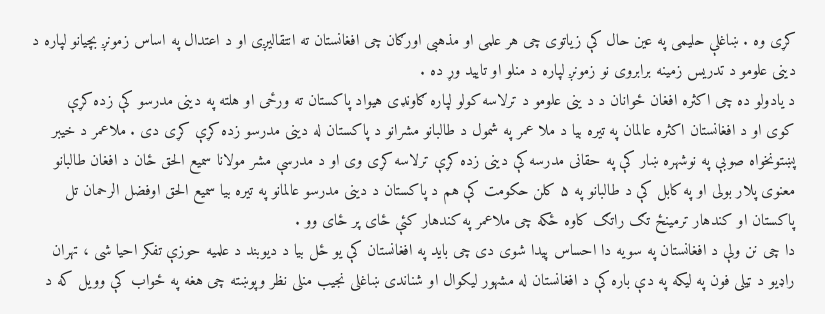کړی وه . ښاغلې حلیمی په عین حال کې زیاتوی چی هر علمی او مذهبی اورګان چی افغانستان ته انتقالیږی او د اعتدال په اساس زمونږ بچیانو لپاره د دینی علومو د تدریس زمینه برابروی نو زمونږ لپاره د منلو او تایید وړ ده .
د یادولو ده چی اکثره افغان ځوانان د د ینی علومو د ترلاسه کولو لپاره ګاونډی هیواد پاکستان ته ورځی او هلته په دینی مدرسو کې زده کړې کوی او د افغانستان اکثره عالمان په تیره بیا د ملا عمر په شمول د طالبانو مشرانو د پاکستان له دینی مدرسو زده کړې کړی دی . ملاعمر د خیبر پښتونخواه صوبې په نوشهره ښار کې په حقانی مدرسه کې دینی زده کړې ترلاسه کړی وی او د مدرسې مشر مولانا سمیع الحق ځان د افغان طالبانو معنوی پلار بولی او په کابل کې د طالبانو په ۵ کلن حکومت کې هم د پاکستان د دینی مدرسو عالمانو په تیره بیا سمیع الحق اوفضل الرحمان تل پاکستان او کندهار ترمینځ تګ راتګ کاوه ځکه چی ملاعمر په کندهار کئې ځای پر ځای وو .
دا چی نن ولې د افغانستان په سویه دا احساس پیدا شوی دی چی باید په افغانستان کې یو ځل بیا د دیوبند د علمیه حوزې تفکر احیا شی ، تهران راډیو د ټیلی فون په لیکه په دې باره کې د افغانستان له مشهور لیکوال او شناندی ښاغلی نجیب منلی نظر وپوښته چی هغه په ځواب کې وویل که د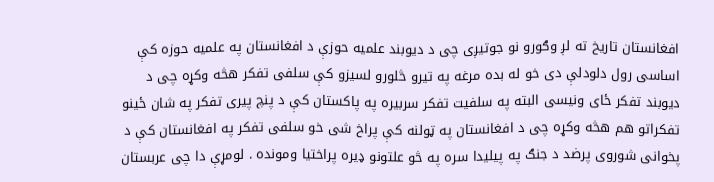افغانستان تاریخ ته لږ وګورو نو جوتیږی چی د دیوبند علمیه حوزې د افغانستان په علمیه حوزه کې اساسی رول دلودلې دی خو له بده مرغه په تیرو څلورو لسیزو کې سلفی تفکر هڅه وکړه چی د دیوبند تفکر ځای ونیسی البته په سلفیت تفکر سربیره په پاکستان کې د پنچ پیری تفکر په شان ځینو تفکراتو هم هڅه وکړه چی د افغانستان په ټولنه کې پراخ شی خو سلفی تفکر په افغانستان کې د پخوانی شوروی پرضد د جنګ په پیلیدا سره په څو علتونو ډیره پراختیا ومونده . لومړې دا چی عربستان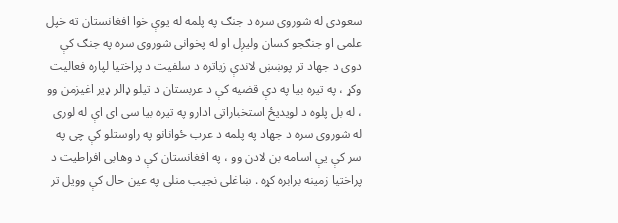سعودی له شوروی سره د جنګ په پلمه له یوې خوا افغانستان ته خپل علمی او جنګجو کسان ولیږل او له پخوانی شوروی سره په جنګ کې دوی د جهاد تر پوښښ لاندې زیاتره د سلفیت د پراختیا لپاره فعالیت وکړ ، په تیره بیا په دې قضیه کې د عربستان د تیلو ډالر ډیر اغیزمن وو ، له بل پلوه د لویدیځ استخباراتی ادارو په تیره بیا سی ای اې له لوری له شوروی سره د جهاد په پلمه د عرب ځوانانو په راوستلو کې چی په سر کې یې اسامه بن لادن وو ، په افغانستان کې د وهابی افراطیت د پراختیا زمینه برابره کړه . ښاغلی نجیب منلی په عین حال کې وویل تر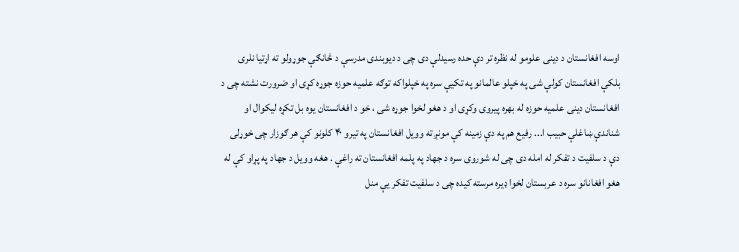اوسه افغانستان د دینی علومو له نظره تر دې حده رسیدلې دی چی د دیوبندی مدرسې د څانګې جوړولو ته اړتیا نلری بلکې افغانستان کولې شی په خپلو عالمانو په تکیې سره په خپلواکه توګه علمیه حوزه جوړه کړی او ضرورت نشته چی د افغانستان دینی علمیه حوزه له بهره پیروی وکړی او د هغو لخوا جوړه شی ، خو د افغانستان یوه بل تکړه لیکوال او شناندې ښاغلې حبیب ا... رفیع هم په دې زمینه کې مونږ ته وویل افغانستان په تیرو ۴۰ کلونو کې هر ګوزار چی خوړلی دې د سلفیت د تفکر له امله دی چی له شوروی سره د جهاد په پلمه افغانستان ته راغې . هغه وویل د جهاد په پړاو کې له هغو افغانانو سره د عربستان لخوا ډیره مرسته کیده چی د سلفیت تفکر یې منل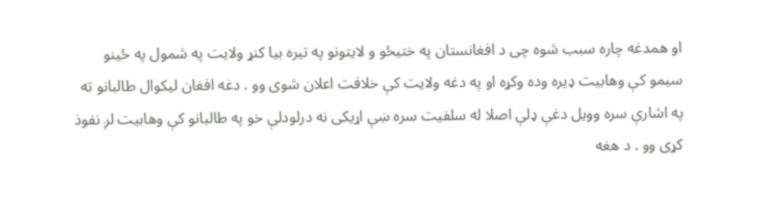او همدغه چاره سبب شوه چی د افغانستان په ختیځو و لایتونو په تیره بیا کنړ ولایت په شمول په ځینو سیمو کې وهابیت ډیره وده وکړه او په دغه ولایت کې خلافت اعلان شوی وو . دغه افغان لیکوال طالبانو ته په اشارې سره وویل دغې ډلې اصلا له سلفیت سره ښې اړیکی نه درلودلې خو په طالبانو کې وهابیت لږ نفوذ کړی وو . د هغه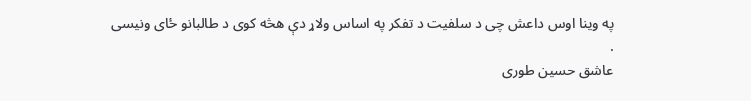په وینا اوس داعش چی د سلفیت د تفکر په اساس ولاړ دې هڅه کوی د طالبانو ځای ونیسی .
عاشق حسین طوری